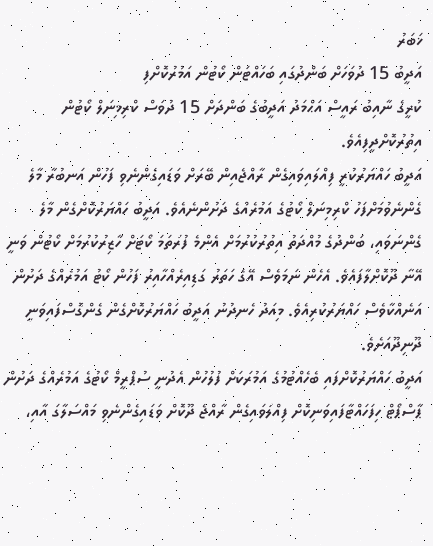ޚަބަރު
އަދީބު 15 ދުވަހަށް ބަންދުގައި ބަހައްޓަން ކޯޓުން އަމުރުކޮށްފި
ކުރީގެ ނާއިބު ރައީސް އަޙްމަދު އަދީބުގެ ބަންދަށް 15 ދުވަސް ކްރިމިނަލް ކޯޓުން އިތުރުކޮށްދީފިއެވެ.
އަދީބު ހައްޔަރުކުރީ ފިއްލައިވައިގެން ރާއްޖެއިން ބޭރަށް ވަޑައިގެންނެވި ފަހުން އަނބުރާ މާލެ ގެންނެވުމަށްފަހު ކްރިމިނަލް ކޯޓުގެ އަމުރެއްގެ ދަށުންނެއެވެ. އަދީބު ހައްޔަރުކޮށްގެން މާލެ ގެންނަވައި، ބަންދުގެ މުއްދަތު އިތުރުކުރުމަށް އެންމެ ފުރަތަމަ ކޯޓަށް ހާޒިރުކުރުމަށް ކޯޓުން ވަނީ އޭނާ ދޫކޮށްލާފައެވެ. އެހެން ނަމަވެސް އޭގެ ހަތަރު ގަޑިއިރެއްހާއިރު ފަހުން ކޯޓު އަމުރެއްގެ ދަށުން އަނެއްކާވެސް ހައްޔަރުކުރިއެވެ. މިއަދު ހެނދުނު އަދީބު ހައްޔަރުކޮށްގެން ގެންގޮސްފައިވަނީ ދޫނިދޫއަށެވެ.
އަދީބު ހައްޔަރުކޮށްފައި ބެހެއްޓުމުގެ އަމުރަކަށް ފުލުހުން އެދުނީ ސުޕްރީމް ކޯޓުގެ އަމުރެއްގެ ދަށުން ޕާސްޕޯޓް ހިފަހައްޓާފައިވަނިކޮށް ފިއްލަވައިގެން ރާއްޖެ ދޫކޮށް ވަޑައިގެންނެވި މައްސަލާގަ އާއި،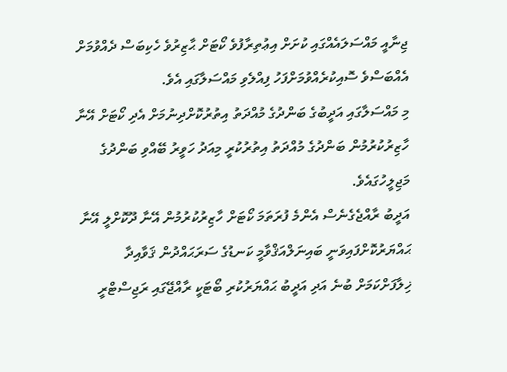ޖިނާއީ މައްސަލައެއްގައި ކުށަށް އިޢުތިރާފުވެ ކޯޓަށް ޙާޒިރުވެ ހެކިބަސް ދެއްވުމަށް އެއްބަސްވެ ސޮއިކުރެއްވުމަށްފަހު ފިއްލެވި މައްސަލާގައި އެވެ.
މި މައްސަލާގައި އަދީބުގެ ބަންދުގެ މުއްދަތު އިތުރުކޮށްދިނުމަށް އެދި ކޯޓަށް އޭނާ ހާޒިރުކުރުމުން ބަންދުގެ މުއްދަތު އިތުރުކުރީ މިއަދު ހަވީރު ބޭއްވި ބަންދުގެ މަޖިލީހުގައެވެ.
އަދީބު ރާއްޖެގެނެސް އެންމެ ފުރަތަމަ ކޯޓަށް ހާޒިރުކުރުމުން އޭނާ ދޫކޮށްލީ އޭނާ ޙައްޔަރުކޮށްފައިވަނީ ބައިނަލްއަޤްވާމީ ކަނޑުގެ ސަރަޙައްދުން ޤަވާއިދާ ޚިލާފަށްކަމަށް ބުނެ އަދި އަދީބު ޙައްޔަރުކުރި ބޯޓަކީ ރާއްޖޭގައި ރަޖިސްޓްރީ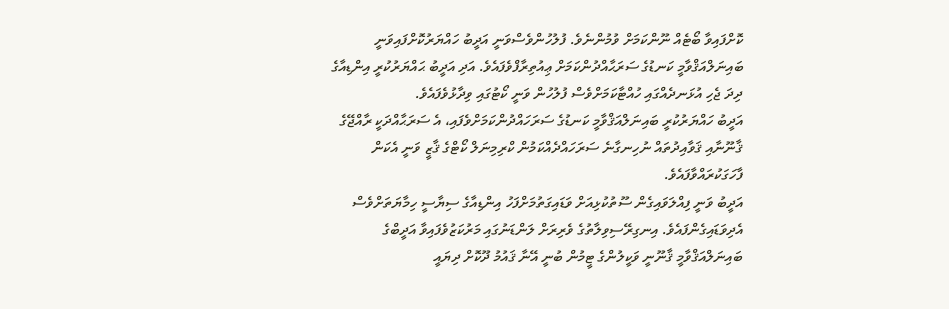ކޮށްފައިވާ ބޯޓެއް ނޫންކަމަށް ވުމުންނެވެ. ފުލުހުންވެސްވަނީ އަދީބު ހައްޔަރުކޮށްފައިވަނީ ބައިނަލްއަޤްވާމީ ކަނޑުގެ ސަރަޙާއްދުންކަމަށް ޢިއުތިރާފްވެފައެވެ. އަދި އަދީބު ޙައްޔަރުކުރީ އިންޑިއާގެ ދިދަ ޖެހި އުޅަނދެއްގައި ހުއްޓާކަމަށްވެސް ފުލުހުން ވަނީ ކޯޓުގައި ވިދާޅުވެފައެވެ.
އަދީބު ހައްޔަރުކުރީ ބައިނަލްއަޤްވާމީ ކަނޑުގެ ސަރަހައްދުންކަމަށްވެފައި، އެ ސަރަޙާއްދަކީ ރާއްޖޭގެ ޤާނޫނާއި ޤަވާއިދުތައް ނުހިނގާނެ ސަރަހައްދެއްކަމުން ކްރިމިނަލް ކޯޓްގެ ޤާޒީ ވަނީ އެކަން ފާހަގަކުރައްވާފައެވެ.
އަދީބު ވަނީ ފިއްލަވައިގެން ސޫތުކުޅިއަށް ވަޑައިގަތުމަށްފަހު އިންޑިއާގެ ސިޔާސީ ހިމާޔަތަށްވެސް އެދިވަޑައިގެންފައެވެ. އިނގިރޭސިވިލާތުގެ ވެރިރަށް ލަންޑަނުގައި މަރުކަޒުވެފައިވާ އަދީބްގެ ބައިނަލްއަޤްވާމީ ޤާނޫނީ ވަކީލުންގެ ޓީމުން ބުނީ އޭނާ ޤައުމު ދޫކޮށް ދިޔައީ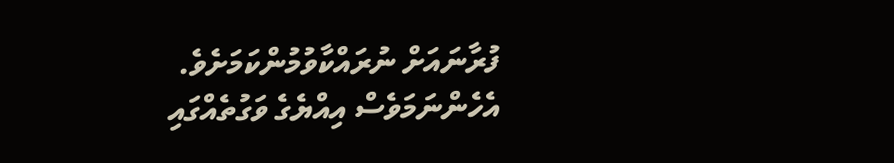ފުރާނައަށް ނުރައްކާވުމުންކަމަށެވެ. އެހެންނަމަވެސް އިއްޔެގެ ވަގުތެއްގައި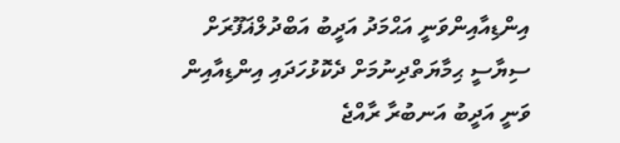އިންޑިއާއިންވަނީ އަޙްމަދު އަދީބު އަބްދުލްޣަފޫރަށް ސިޔާސީ ޙިމާޔަތްދިނުމަށް ދެކޮޅުހަދައި އިންޑިއާއިން ވަނީ އަދީބު އަނބުރާ ރާއްޖެ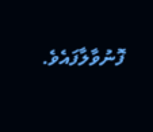ފޮނުވާލާފައެވެ.